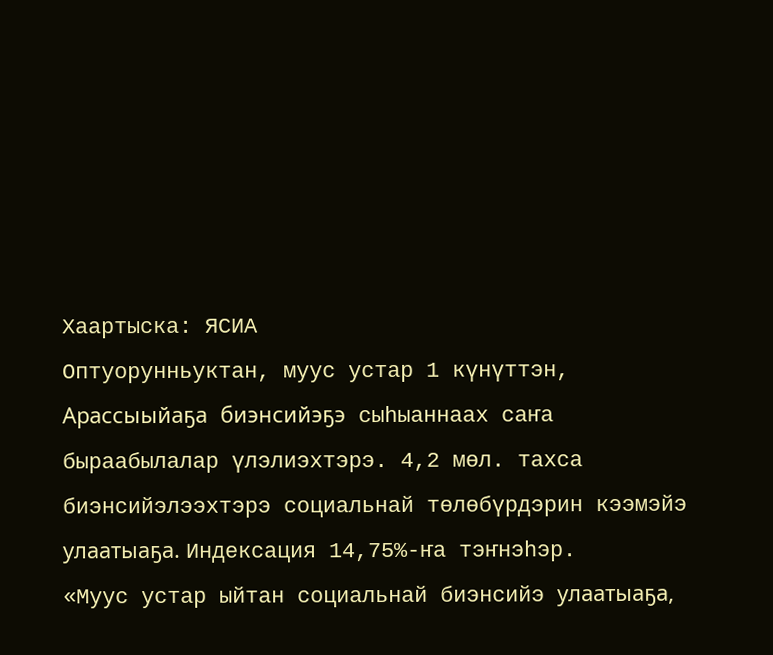Хаартыска: ЯСИА
Оптуорунньуктан, муус устар 1 күнүттэн, Арассыыйаҕа биэнсийэҕэ сыһыаннаах саҥа быраабылалар үлэлиэхтэрэ. 4,2 мөл. тахса биэнсийэлээхтэрэ социальнай төлөбүрдэрин кээмэйэ улаатыаҕа. Индексация 14,75%-ҥа тэҥнэһэр.
«Муус устар ыйтан социальнай биэнсийэ улаатыаҕа,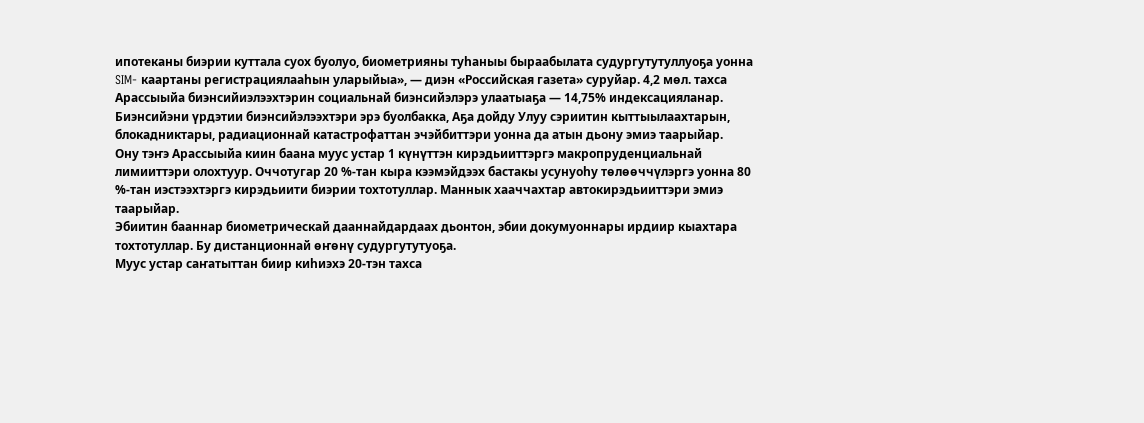ипотеканы биэрии куттала суох буолуо, биометрияны туһаныы быраабылата судургутутуллуоҕа уонна SIM- каартаны регистрациялааһын уларыйыа», — диэн «Российская газета» суруйар. 4,2 мөл. тахса Арассыыйа биэнсийиэлээхтэрин социальнай биэнсийэлэрэ улаатыаҕа — 14,75% индексацияланар. Биэнсийэни үрдэтии биэнсийэлээхтэри эрэ буолбакка, Аҕа дойду Улуу сэриитин кыттыылаахтарын, блокадниктары, радиационнай катастрофаттан эчэйбиттэри уонна да атын дьону эмиэ таарыйар.
Ону тэҥэ Арассыыйа киин баана муус устар 1 күнүттэн кирэдьииттэргэ макропруденциальнай лимииттэри олохтуур. Оччотугар 20 %-тан кыра кээмэйдээх бастакы усунуоһу төлөөччүлэргэ уонна 80 %-тан иэстээхтэргэ кирэдьиити биэрии тохтотуллар. Маннык хааччахтар автокирэдьииттэри эмиэ таарыйар.
Эбиитин бааннар биометрическай дааннайдардаах дьонтон, эбии докумуоннары ирдиир кыахтара тохтотуллар. Бу дистанционнай өҥөнү судургутутуоҕа.
Муус устар саҥатыттан биир киһиэхэ 20-тэн тахса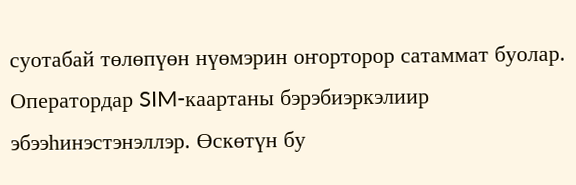суотабай төлөпүөн нүөмэрин оҥорторор сатаммат буолар. Оператордар SIM-каартаны бэрэбиэркэлиир эбээһинэстэнэллэр. Өскөтүн бу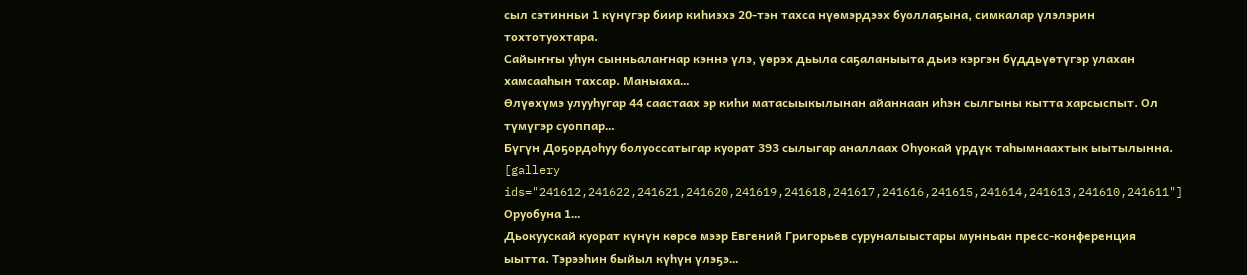сыл сэтинньи 1 күнүгэр биир киһиэхэ 20-тэн тахса нүөмэрдээх буоллаҕына, симкалар үлэлэрин тохтотуохтара.
Сайыҥҥы уһун сынньалаҥнар кэннэ үлэ, үөрэх дьыла саҕаланыыта дьиэ кэргэн бүддьүөтүгэр улахан хамсааһын тахсар. Маныаха…
Өлүөхүмэ улууһугар 44 саастаах эр киһи матасыыкылынан айаннаан иһэн сылгыны кытта харсыспыт. Ол түмүгэр суоппар…
Бүгүн Доҕордоһуу болуоссатыгар куорат 393 сылыгар аналлаах Оһуокай үрдүк таһымнаахтык ыытылынна. [gallery ids="241612,241622,241621,241620,241619,241618,241617,241616,241615,241614,241613,241610,241611"] Оруобуна 1…
Дьокуускай куорат күнүн көрсө мээр Евгений Григорьев суруналыыстары мунньан пресс-конференция ыытта. Тэрээһин быйыл күһүн үлэҕэ…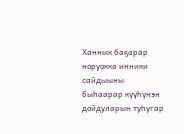Ханнык баҕарар норуокка инники сайдыыны быһаарар күүһүнэн дойдуларын туһугар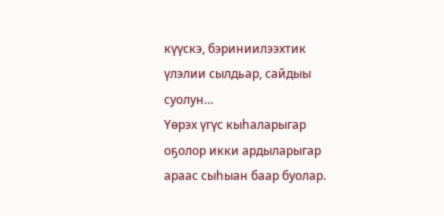күүскэ, бэриниилээхтик үлэлии сылдьар, сайдыы суолун…
Үөрэх үгүс кыһаларыгар оҕолор икки ардыларыгар араас сыһыан баар буолар.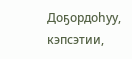Доҕордоһуу, кэпсэтии,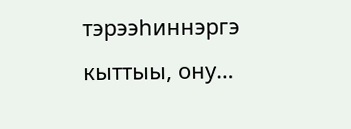тэрээһиннэргэ кыттыы, ону…